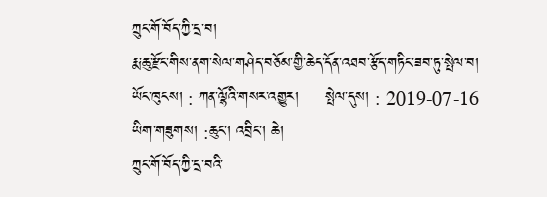ཀྲུང་གོ་བོད་ཀྱི་དྲ་བ།
རྨ་ཆུ་རྫོང་གིས་ནག་སེལ་གཤེད་བཅོམ་གྱི་ཆེད་དོན་འཐབ་རྩོད་གཏིང་ཟབ་ཏུ་སྤེལ་བ།
ཡོང་ཁུངས། : ཀན་ལྷོའི་གསར་འགྱུར།     སྤེལ་དུས། : 2019-07-16
ཡིག་གཟུགས། :ཆུང་། འབྲིང་། ཆེ།
ཀྲུང་གོ་བོད་ཀྱི་དྲ་བའི་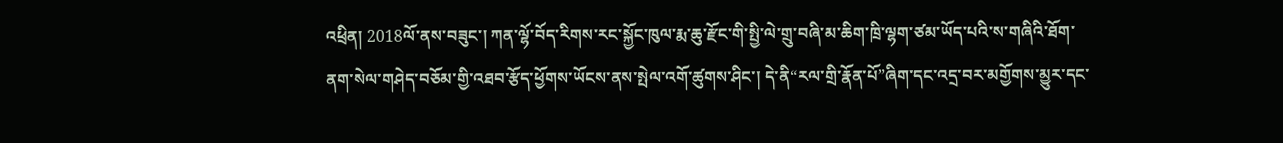འཕྲིན། 2018ལོ་ནས་བཟུང་། ཀན་ལྷོ་བོད་རིགས་རང་སྐྱོང་ཁུལ་རྨ་ཆུ་རྫོང་གི་སྤྱི་ལེ་གྲུ་བཞི་མ་ཆིག་ཁྲི་ལྷག་ཙམ་ཡོད་པའི་ས་གཞིའི་ཐོག་ནག་སེལ་གཤེད་བཅོམ་གྱི་འཐབ་རྩོད་ཕྱོགས་ཡོངས་ནས་སྤེལ་འགོ་ཚུགས་ཤིང་། དེ་ནི“རལ་གྲི་རྣོན་པོ”ཞིག་དང་འདྲ་བར་མགྱོགས་མྱུར་དང་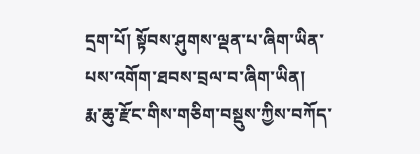དྲག་པོ། སྟོབས་ཤུགས་ལྡན་པ་ཞིག་ཡིན་པས་འགོག་ཐབས་བྲལ་བ་ཞིག་ཡིན།
རྨ་ཆུ་རྫོང་གིས་གཅིག་བསྡུས་ཀྱིས་བཀོད་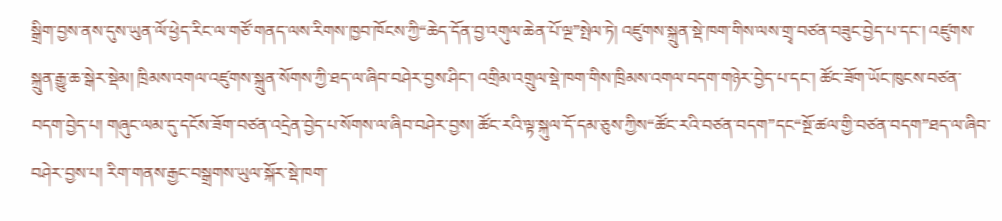སྒྲིག་བྱས་ནས་དུས་ཡུན་ལོ་ཕྱེད་རིང་ལ་གཙོ་གནད་ལས་རིགས་ཁྱབ་ཁོངས་ཀྱི“ཆེད་དོན་བྱ་འགུལ་ཆེན་པོ་ལྔ”སྤེལ་ཏེ། འཛུགས་སྐྲུན་སྡེ་ཁག་གིས་ལས་གྲྭ་བཙན་བཟུང་བྱེད་པ་དང་། འཛུགས་སྐྲུན་རྒྱུ་ཆ་སྒེར་སྡེམ། ཁྲིམས་འགལ་འཛུགས་སྐྲུན་སོགས་ཀྱི་ཐད་ལ་ཞིབ་བཤེར་བྱས་ཤིང་། འགྲིམ་འགྲུལ་སྡེ་ཁག་གིས་ཁྲིམས་འགལ་བདག་གཉེར་བྱེད་པ་དང་། ཚོང་ཟོག་ཡོང་ཁུངས་བཙན་བདག་བྱེད་པ། གཞུང་ལམ་དུ་དངོས་ཟོག་བཙན་འདྲེན་བྱེད་པ་སོགས་ལ་ཞིབ་བཤེར་བྱས། ཚོང་རའི་ལྟ་སྐུལ་དོ་དམ་ཅུས་ཀྱིས“ཚོང་རའི་བཙན་བདག”དང“སྔོ་ཚལ་གྱི་བཙན་བདག”ཐད་ལ་ཞིབ་བཤེར་བྱས་པ། རིག་གནས་རྒྱང་བསྒྲགས་ཡུལ་སྐོར་སྡེ་ཁག་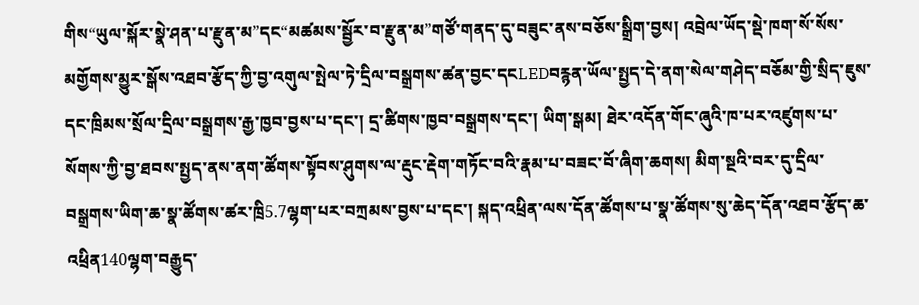གིས“ཡུལ་སྐོར་སྣེ་ཤན་པ་རྫུན་མ”དང“མཚམས་སྦྱོར་བ་རྫུན་མ”གཙོ་གནད་དུ་བཟུང་ནས་བཅོས་སྒྲིག་བྱས། འབྲེལ་ཡོད་སྡེ་ཁག་སོ་སོས་མགྱོགས་མྱུར་སྒོས་འཐབ་རྩོད་ཀྱི་བྱ་འགུལ་སྤེལ་ཏེ་དྲིལ་བསྒྲགས་ཚན་བྱང་དངLEDབརྙན་ཡོལ་སྤྱད་དེ་ནག་སེལ་གཤེད་བཅོམ་གྱི་སྲིད་ཇུས་དང་ཁྲིམས་སྲོལ་དྲིལ་བསྒྲགས་རྒྱ་ཁྱབ་བྱས་པ་དང་། དྲ་ཚིགས་ཁྱབ་བསྒྲགས་དང་། ཡིག་སྒམ། ཐེར་འདོན་གོང་ཞུའི་ཁ་པར་འཛུགས་པ་སོགས་ཀྱི་བྱ་ཐབས་སྤྱད་ནས་ནག་ཚོགས་སྟོབས་ཤུགས་ལ་རྡུང་རྡེག་གཏོང་བའི་རྣམ་པ་བཟང་བོ་ཞིག་ཆགས། མིག་སྔའི་བར་དུ་དྲིལ་བསྒྲགས་ཡིག་ཆ་སྣ་ཚོགས་ཚར་ཁྲི5.7ལྷག་པར་བཀྲམས་བྱས་པ་དང་། སྐད་འཕྲིན་ལས་དོན་ཚོགས་པ་སྣ་ཚོགས་སུ་ཆེད་དོན་འཐབ་རྩོད་ཆ་འཕྲིན140ལྷག་བརྒྱུད་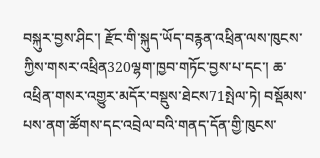བསྐུར་བྱས་ཤིང་། རྫོང་གི་སྐུད་ཡོད་བརྙན་འཕྲིན་ལས་ཁུངས་ཀྱིས་གསར་འཕྲིན320ལྷག་ཁྱབ་གཏོང་བྱས་པ་དང་། ཆ་འཕྲིན་གསར་འགྱུར་མདོར་བསྡུས་ཐེངས71སྤེལ་ཏེ། བསྡོམས་པས་ནག་ཚོགས་དང་འབྲེལ་བའི་གནད་དོན་གྱི་ཁུངས་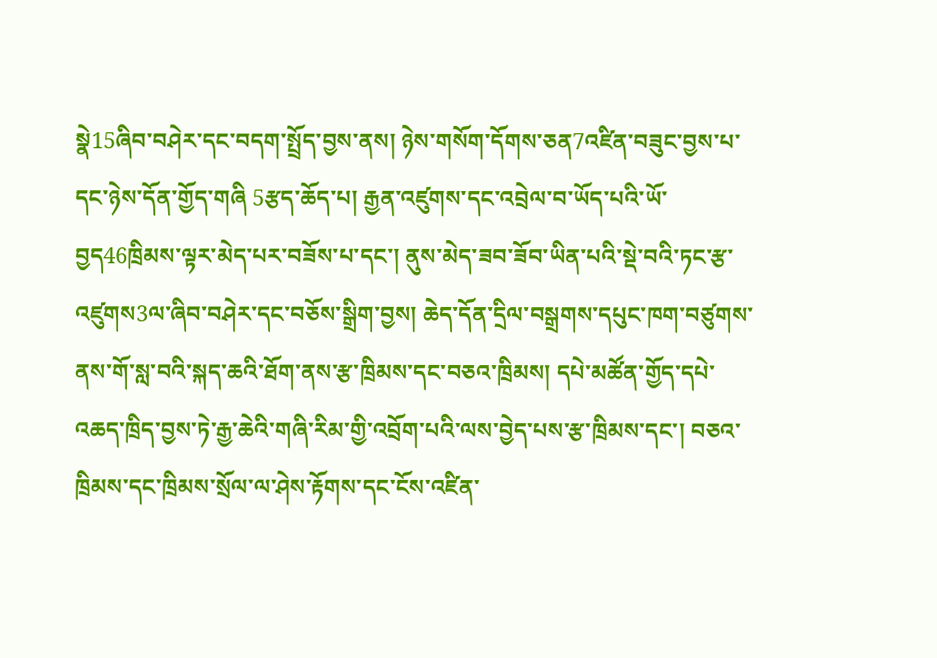སྣེ15ཞིབ་བཤེར་དང་བདག་སྤྲོད་བྱས་ནས། ཉེས་གསོག་དོགས་ཅན7འཛིན་བཟུང་བྱས་པ་དང་ཉེས་དོན་གྱོད་གཞི 5རྩད་ཆོད་པ། རྒྱན་འཛུགས་དང་འབྲེལ་བ་ཡོད་པའི་ཡོ་བྱད46ཁྲིམས་ལྟར་མེད་པར་བཟོས་པ་དང་། ནུས་མེད་ཟབ་ཟོབ་ཡིན་པའི་སྡེ་བའི་ཏང་རྩ་འཛུགས3ལ་ཞིབ་བཤེར་དང་བཅོས་སྒྲིག་བྱས། ཆེད་དོན་དྲིལ་བསྒྲགས་དཔུང་ཁག་བཙུགས་ནས་གོ་སླ་བའི་སྐད་ཆའི་ཐོག་ནས་རྩ་ཁྲིམས་དང་བཅའ་ཁྲིམས། དཔེ་མཚོན་གྱོད་དཔེ་འཆད་ཁྲིད་བྱས་ཏེ་རྒྱ་ཆེའི་གཞི་རིམ་གྱི་འབྲོག་པའི་ལས་བྱེད་པས་རྩ་ཁྲིམས་དང་། བཅའ་ཁྲིམས་དང་ཁྲིམས་སྲོལ་ལ་ཤེས་རྟོགས་དང་ངོས་འཛིན་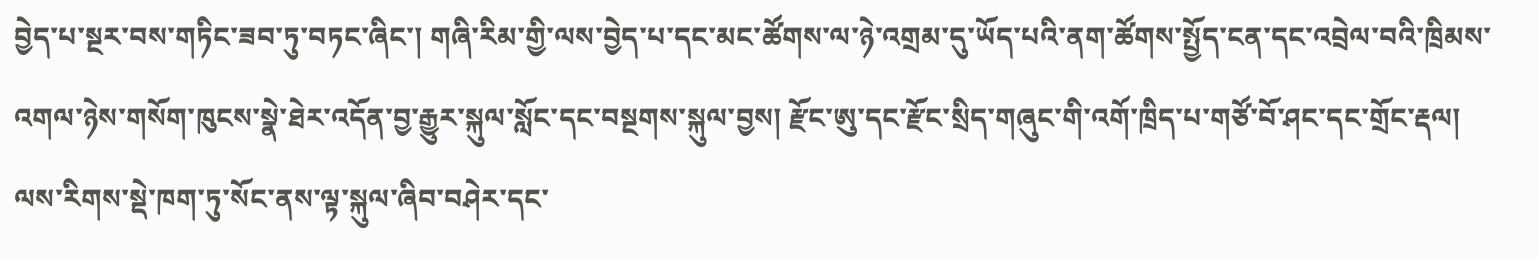བྱེད་པ་སྔར་བས་གཏིང་ཟབ་ཏུ་བཏང་ཞིང་། གཞི་རིམ་གྱི་ལས་བྱེད་པ་དང་མང་ཚོགས་ལ་ཉེ་འགྲམ་དུ་ཡོད་པའི་ནག་ཚོགས་སྤྱོད་ངན་དང་འབྲེལ་བའི་ཁྲིམས་འགལ་ཉེས་གསོག་ཁུངས་སྣེ་ཐེར་འདོན་བྱ་རྒྱུར་སྐུལ་སློང་དང་བསྔགས་སྐུལ་བྱས། རྫོང་ཨུ་དང་རྫོང་སྲིད་གཞུང་གི་འགོ་ཁྲིད་པ་གཙོ་བོ་ཤང་དང་གྲོང་རྡལ། ལས་རིགས་སྡེ་ཁག་ཏུ་སོང་ནས་ལྟ་སྐུལ་ཞིབ་བཤེར་དང་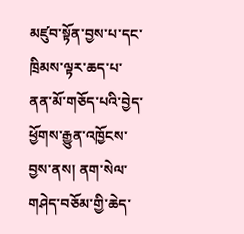མཛུབ་སྟོན་བྱས་པ་དང་ཁྲིམས་ལྟར་ཆད་པ་ནན་མོ་གཅོད་པའི་བྱེད་ཕྱོགས་རྒྱུན་འཁྱོངས་བྱས་ནས། ནག་སེལ་གཤེད་བཅོམ་གྱི་ཆེད་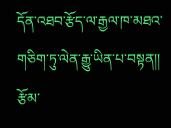དོན་འཐབ་རྩོད་ལ་རྒྱལ་ཁ་མཐའ་གཅིག་ཏུ་ལེན་རྒྱུ་ཡིན་པ་བསྟན།།
རྩོམ་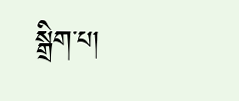སྒྲིག་པ།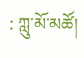: ཀླུ་མོ་མཚོ།